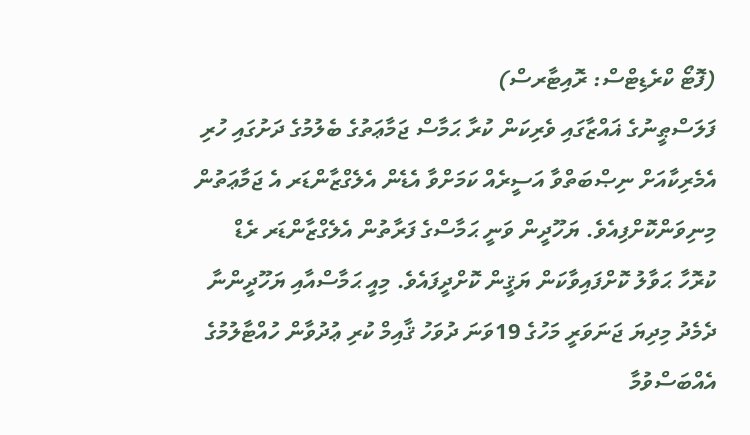(ފޮޓޯ ކްރެޑިޓްސް: ރޮއިޓާރސް)
ފަލަސްޠީނުގެ ޣައްޒާގައި ވެރިކަން ކުރާ ޙަމާސް ޖަމާޢަތުގެ ބެލުމުގެ ދަށުގައި ހުރި އެމެރިކާއަށް ނިޞްބަތްވާ އަސީރެއް ކަމަށްވާ އެޑެން އެލެގްޒާންޑަރ އެ ޖަމާޢަތުން މިނިވަންކޮށްފިއެވެ. ޔަހޫދީން ވަނީ ޙަމާސްގެ ފަރާތުން އެލެގްޒާންޑަރ ރެޑް ކުރޮހާ ޙަވާލު ކޮށްފައިވާކަން ޔަޤީން ކޮށްދީފައެވެ. މިއީ ޙަމާސްއާއި ޔަހޫދީންނާ ދެމެދު މިދިޔަ ޖަނަވަރީ މަހުގެ 19ވަނަ ދުވަހު ޤާއިމް ކުރި ޢުދުވާން ހުއްޓާލުމުގެ އެއްބަސްވުމާ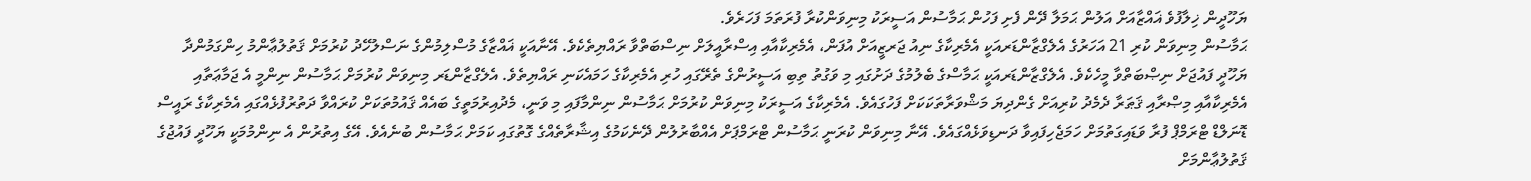ޔަހޫދީން ޚިލާފުވެ ޣައްޒާއަށް އަލުން ޙަމަލާ ދޭން ފެށި ފަހުން ޙަމާސުން އަސީރަކު މިނިވަންކުރާ ފުރަތަމަ ފަހަރެވެ.
ޙަމާސުން މިނިވަން ކުރި 21 އަހަރުގެ އެލެގްޒާންޑަރއަކީ އެމެރިކާގެ ނިއު ޖަރޒީއަށް އުފަން، އެމެރިކާއާއި އިސްރާއީލަށް ނިސްބަތްވާ ރައްޔިތެކެވެ. އޭނާއަކީ ޣައްޒާގެ މުސްލިމުންގެ ނަސްލުހޭދު ކުރުމަށް ޤަތުލުޢާންމު ހިންގަމުންދާ ޔަހޫދީ ފައުޖަށް ނިޞްބަތްވާ މީހެކެވެ. އެލެގްޒާންޑަރއަކީ ޙަމާސްގެ ބެލުމުގެ ދަށުގައި މި ވަގުތު ތިބި އަސީރުންގެ ތެރޭގައި ހުރި އެމެރިކާގެ ހަމައެކަނި ރައްޔިތެވެ. އެލެގްޒާންޑަރ މިނިވަން ކުރުމަށް ޙަމާސުން ނިންމީ އެ ޖަމާޢަތާއި އެމެރިކާއާއި މިޞްރާއި ޤަޠަރާ ދެމެދު ކުރިއަށް ގެންދިޔަ މަޝްވަރާތަކަކަށް ފަހުގައެވެ. އެމެރިކާގެ އަސީރަކު މިނިވަން ކުރުމަށް ޙަމާސުން ނިންމާފައި މި ވަނީ، މެދުއިރުމަތީގެ ބައެއް ޤައުމުތަކަށް ކުރައްވާ ދަތުރުފުޅެއްގައި އެމެރިކާގެ ރައީސް ޑޮނަލްޑް ޓްރަމްޕް ފުރާ ވަޑައިގަތުމަށް ހަމަޖެހިފައިވާ ދަނޑިވަޅެއްގައެވެ. އޭނާ މިނިވަން ކުރަނީ ޙަމާސުން ޓްރަމްޕަށް އެއްބާރުލުން ދޭނެކަމުގެ އިޝާރާތެއްގެ ގޮތުގައި ކަމަށް ޙަމާސުން ބުނެއެވެ. އޭގެ އިތުރުން އެ ނިންމުމަކީ ޔަހޫދީ ފައުޖުގެ ޤަތުލުޢާންމަށް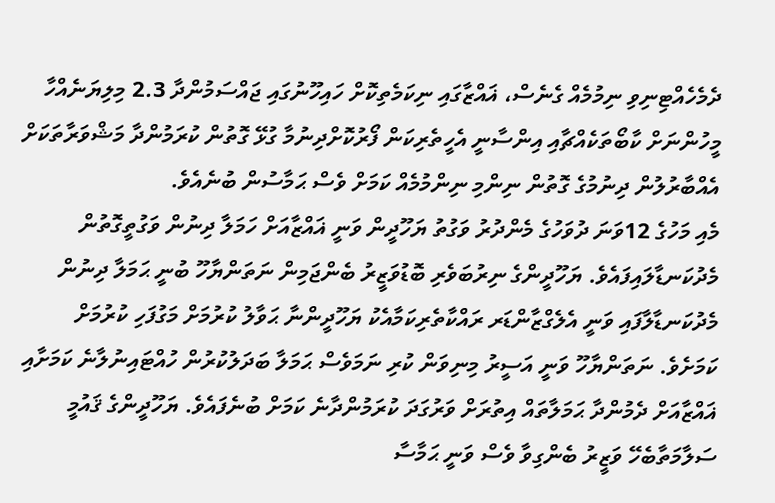ދެމެހެއްޓިނިވި ނިމުމެއް ގެނެސް، ޣައްޒާގައި ނިކަމެތިކޮށް ހައިހޫނުގައި ޖައްސަމުންދާ 2.3 މިލިޔަނެއްހާ މީހުންނަށް ކާބޯތަކެއްޗާއި އިންސާނީ އެހީތެރިކަން ފޯރުކޮށްދިނުމާ ގުޅޭ ގޮތުން ކުރަމުންދާ މަޝްވަރާތަކަށް އެއްބާރުލުން ދިނުމުގެ ގޮތުން ނިންމި ނިންމުމެއް ކަމަށް ވެސް ޙަމާސުން ބުނެއެވެ.
މެއި މަހުގެ 12ވަނަ ދުވަހުގެ މެންދުރު ވަގުތު ޔަހޫދީން ވަނީ ޣައްޒާއަށް ހަމަލާ ދިނުން ވަގުތީގޮތުން މެދުކަނޑާލައިފައެވެ. ޔަހޫދީންގެ ނިރުބަވެރި ބޮޑުވަޒީރު ބެންޖަމިން ނަތަންޔާހޫ ބުނީ ޙަމަލާ ދިނުން މެދުކަނޑާލާފައި ވަނީ އެލެގްޒާންޑަރ ރައްކާތެރިކަމާއެކު ޔަހޫދީންނާ ޙަވާލު ކުރުމަށް މަގުފަހި ކުރުމަށް ކަމަށެވެ. ނަތަންޔާހޫ ވަނީ އަސީރު މިނިވަން ކުރި ނަމަވެސް ޙަމަލާ ބަދަލުކުރުން ހުއްޓައިނުލާނެ ކަމަށާއި ޣައްޒާއަށް ދެމުންދާ ޙަމަލާތައް އިތުރަށް ވަރުގަދަ ކުރަމުންދާނެ ކަމަށް ބުނެފައެވެ. ޔަހޫދީންގެ ޤައުމީ ސަލާމަތާބެހޭ ވަޒީރު ބެންގިވާ ވެސް ވަނީ ޙަމާސާ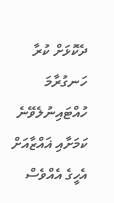ދެކޮޅަށް ކުރާ ހަނގުރާމަ ހުއްޓައިނުލެވޭނެ ކަމަށާއި ޣައްޒާއަށް އެހީގެ އެއްވެސް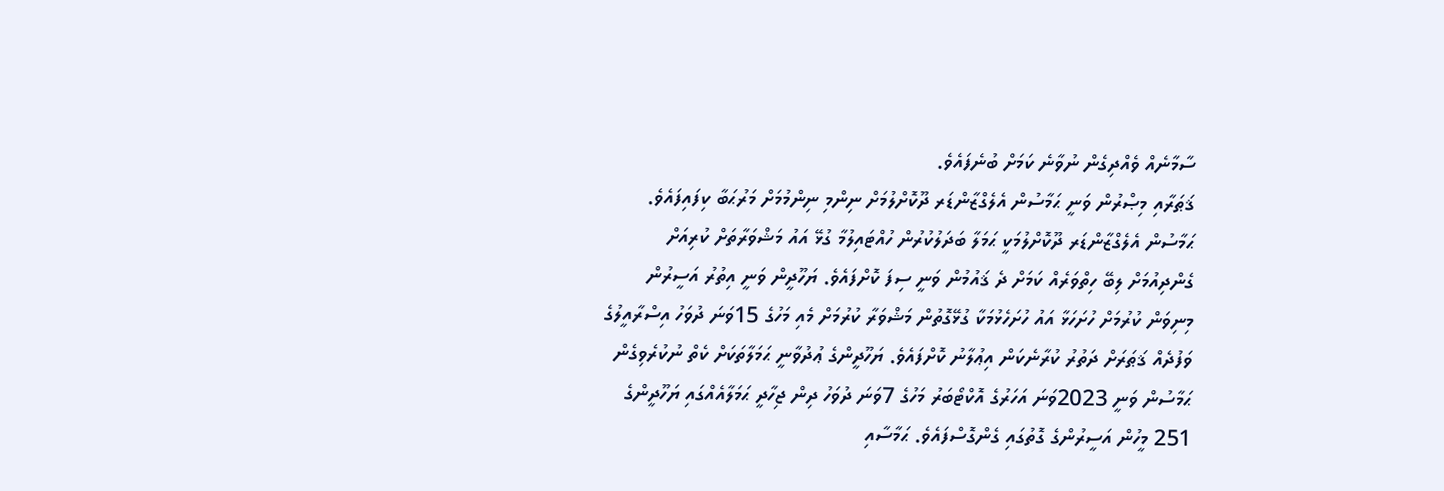ސާމާނެއް ވެއްދިގެން ނުވާނެ ކަމަށް ބުނެފައެވެ.
ޤަޠަރާއި މިޞްރުން ވަނީ ޙަމާސުން އެލެގްޒާންޑަރ ދޫކޮށްލުމަށް ނިންމި ނިންމުމަށް މަރުޙަބާ ކިފައިފައެވެ. ޙަމާސުން އެލެގްޒާންޑަރ ދޫކޮށްލުމަކީ ޙަމަލާ ބަދަލުކުރުން ހުއްޓައިލުމާ ގުޅޭ އައު މަޝްވަރާތަށް ކުރިއަށް ގެންދިއުމަށް ލިބޭ ހިތްވަރެއް ކަމަށް ދެ ޤައުމުން ވަނީ ސިފަ ކޮށްފައެވެ. ޔަހޫދީން ވަނީ އިތުރު އަސީރުން މިނިވަން ކުރުމަށް ހުށަހަޅާ އައު ހުށަހެޅުމަކާ ގުޅޭގޮތުން މަޝްވަރާ ކުރުމަށް މެއި މަހުގެ 15ވަނަ ދުވަހު އިސްރާއީލުގެ ވަފުދެއް ޤަޠަރަށް ދަތުރު ކުރާނެކަން އިޢުލާނު ކޮށްފައެވެ. ޔަހޫދީންގެ ޢުދުވާނީ ޙަމަލާތަކަށް ކެތް ނުކުރެވިގެން ޙަމާސުން ވަނީ 2023ވަނަ އަހަރުގެ އޮކްޓޯބަރު މަހުގެ 7ވަނަ ދުވަހު ދިން ޖިހާދީ ޙަމަލާއެއްގައި ޔަހޫދީންގެ 251 މީހުން އަސީރުންގެ ގޮތުގައި ގެންގޮސްފައެވެ. ޙަމާސާއި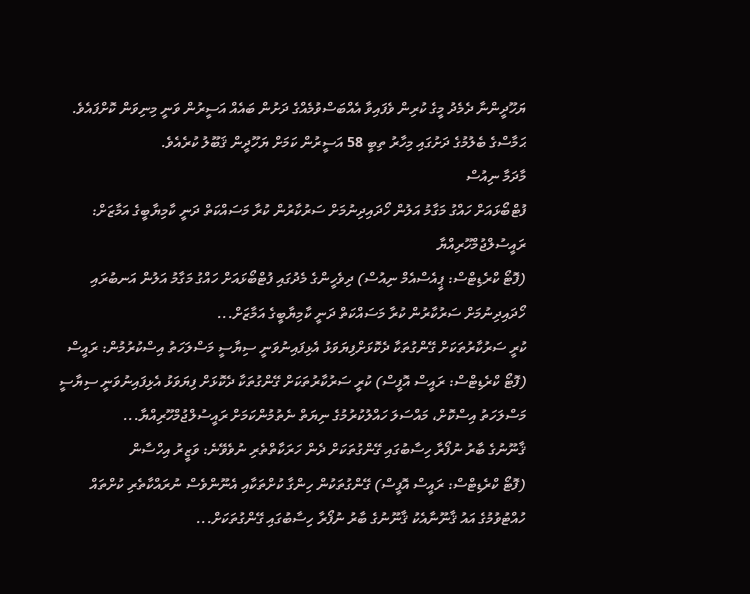ޔަހޫދީންނާ ދެމެދު މީގެ ކުރިން ވެފައިވާ އެއްބަސްވުމެއްގެ ދަށުން ބައެއް އަސީރުން ވަނީ މިނިވަން ކޮށްފައެވެ. ޙަމާސްގެ ބެލުމުގެ ދަށުގައި މިހާރު ތިބީ 58 އަސީރުން ކަމަށް ޔަހޫދީން ޤަބޫލު ކުރެއެވެ.
މާދަމާ ނިއުސް
ފުޓްބޯޅައަށް ހައްގު މަގާމު އަލުން ހޯދައިދިނުމަށް ސަރުކާރުން ކުރާ މަސައްކަތް ދަނީ ކާމިޔާބީގެ އަމާޒަށް: ރައީސުލްޖުމްހޫރިއްޔާ
(ފޮޓޯ ކްރެޑިޓްސް: ޕީއެސްއެމް ނިއުސް) ދިވެހީންގެ މެދުގައި ފުޓްބޯޅައަށް ހައްގު މަގާމު އަލުން އަނބުރައި ހޯދައިދިނުމަށް ސަރުކާރުން ކުރާ މަސައްކަތް ދަނީ ކާމިޔާބީގެ އަމާޒަށް...
ކުރީ ސަރުކާރުތަކަށް ގޭންގުތަކާ ދެކޮޅަށްފިޔަވަޅު އެޅިފައިނުވަނީ ސިޔާސީ މަސްލަހަތު އިސްކުރުމުން: ރައީސް
(ފޮޓޯ ކްރެޑިޓްސް: ރައީސް އޮފީސް) ކުރީ ސަރުކާރުތަކަށް ގޭންގުތަކާ ދެކޮޅަށް ފިޔަވަޅު އެޅިފައިނުވަނީ ސިޔާސީ މަސްލަހަތު އިސްކޮށް، މައްސަލަ ހައްލުކުރުމުގެ ނިޔަތް ނެތުމުންކަމަށް ރައީސުލްޖުމްހޫރިއްޔާ...
ޤާނޫނުގެ ބާރު ނުފޯރާ ހިސާބުގައި ގޭންގުތަކަށް ދެން ހަރަކާތްތެރި ނުވެވޭނެ: ވަޒީރު އިހްސާން
(ފޮޓޯ ކްރެޑިޓްސް: ރައީސް އޮފީސް) ގޭންގުތަކުން ހިންގާ ކުށްތަކާއި އެނޫންވެސް ނުރައްކާތެރި ކުށްތައް ހުއްޓުވުމުގެ އައު ޤާނޫނާއެކު ޤާނޫނުގެ ބާރު ނުފޯރާ ހިސާބުގައި ގޭންގުތަކަށް...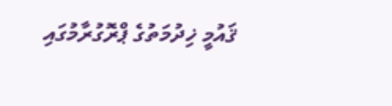ޤައުމީ ޚިދުމަތުގެ ޕްރޮގުރާމުގައި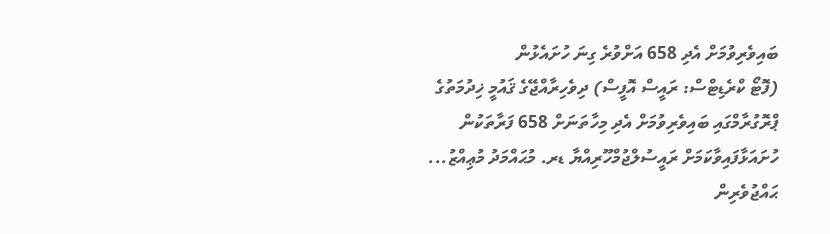ބައިވެރިވުމަށް އެދި 658 އަށްވުރެ ގިނަ ހުށައެޅުން
(ފޮޓޯ ކްރެޑިޓްސް: ރައީސް އޮފީސް) ދިވެހިރާއްޖޭގެ ޤައުމީ ޚިދުމަތުގެ ޕްރޮގުރާމްގައި ބައިވެރިވުމަށް އެދި މިހާތަނަށް 658 ފަރާތަކުން ހުށައަޅާފައިވާކަމަށް ރައީސުލްޖުމްހޫރިއްޔާ ޑރ. މުޙައްމަދު މުޢިއްޒު...
ޙައްޖުވެރިން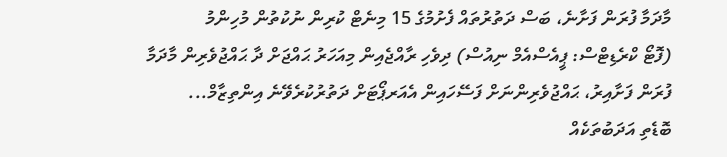މާދަމާ ފުރަން ފަށާނެ، ބަސް ދަތުރުތައް ފެށުމުގެ 15 މިނެޓް ކުރިން ނުކުތުން މުހިންމު
(ފޮޓޯ ކްރެޑިޓްސް: ޕީއެސްއެމް ނިއުސް) ދިވެހި ރާއްޖެއިން މިއަހަރު ޙައްޖަށް ދާ ޙައްޖުވެރިން މާދަމާ ފުރަން ފަށާއިރު، ޙައްޖުވެރިންނަށް ފަސޭހައިން އެއަރޕޯޓަށް ދަތުރުކުރެވޭނެ އިންތިޒާމް...
ބޮޑެތި އަދަބުތަކެއް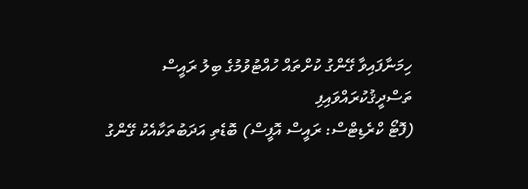ހިމަނާފައިވާ ގޭންގު ކުށްތައް ހުއްޓުވުމުގެ ބިލު ރައީސް ތަސްދީޤުކުރައްވައިފި
(ފޮޓޯ ކްރެޑިޓްސް: ރައީސް އޮފީސް) ބޮޑެތި އަދަބުތަކާއެކު ގޭންގު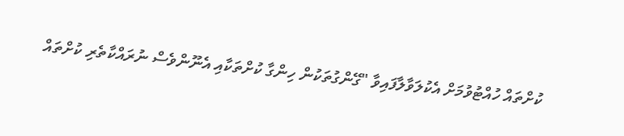ކުށްތައް ހުއްޓުވުމަށް އެކުލަވާލާފައިވާ "ގޭންގުތަކުން ހިންގާ ކުށްތަކާއި އެނޫންވެސް ނުރައްކާތެރި ކުށްތައް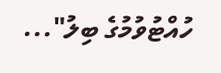ހުއްޓުވުމުގެ ބިލު"...